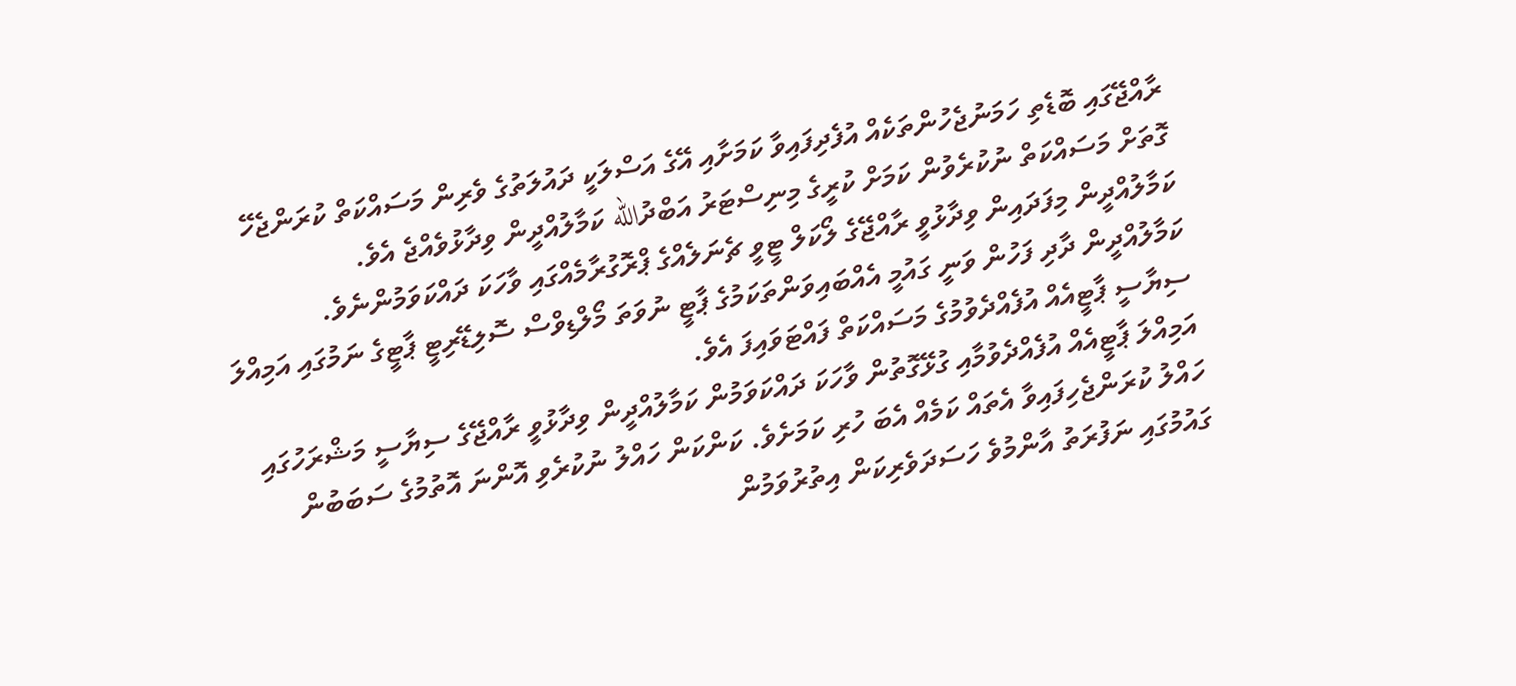ރާއްޖޭގައި ބޮޑެތި ހަމަނުޖެހުންތަކެއް އުފެދިފައިވާ ކަމަށާއި އޭގެ އަސްލަކީ ދައުލަތުގެ ވެރިން މަސައްކަތް ކުރަންޖެހޭ ގޮތަށް މަސައްކަތް ނުކުރެވުން ކަމަށް ކުރީގެ މިނިސްޓަރު އަބްދުالله ކަމާލުއްދީން ވިދާޅުވެއްޖެ އެވެ.
ކަމާލުއްދީން މިފަދައިން ވިދާޅުވީ ރާއްޖޭގެ ލޯކަލް ޓީވީ ޗެނަލެއްގެ ޕްރޮގުރާމެއްގައި ވާހަކަ ދައްކަވަމުންނެވެ. ކަމާލުއްދީން ދާދި ފަހުން ވަނީ ގައުމީ އެއްބައިވަންތަކަމުގެ ޕާޓީ ނުވަތަ މޯލްޑިވްސް ސޮލިޑޭރިޓީ ޕާޓީގެ ނަމުގައި އަމިއްލަ ސިޔާސީ ޕާޓީއެއް އުފެއްދެވުމުގެ މަސައްކަތް ފައްޓަވައިފަ އެވެ.
އަމިއްލަ ޕާޓީއެއް އުފެއްދެވުމާއި ގުޅޭގޮތުން ވާހަކަ ދައްކަވަމުން ކަމާލުއްދީން ވިދާޅުވީ ރާއްޖޭގެ ސިޔާސީ މަޝްރަހުގައި ހައްލު ކުރަންޖެހިފައިވާ އެތައް ކަމެއް އެބަ ހުރި ކަމަށެވެ. ކަންކަން ހައްލު ނުކުރެވި އޮންނަ އޮތުމުގެ ސަބަބުން ގައުމުގައި ނަފުރަތު އާންމުވެ ހަސަދަވެރިކަން އިތުރުވަމުން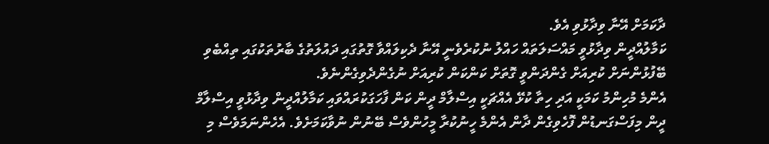ދާކަމަށް އޭނާ ވިދާޅުވި އެވެ.
ކަމާލުއްދީން ވިދާޅުވީ މައްސަލަތައް ހައްލު ނުކުރެވެނީ އޭނާ ދެކިލައްވާ ގޮތުގައި ދައުލަތުގެ ބާރުތަކުގައި ތިއްބެވި ބޭފުޅުންނަށް ކުރިއަށް ގެންދަންވީ ގޮތަށް ކަންކަން ކުރިއަށް ނުގެންދެވިގެންނެވެ.
އެންމެ މުހިންމު ކަމަކީ އަދި ހިތާ ކުޅޭ އެއްޗަކީ އިސްލާމް ދީން ކަން ފާހަގަކުރައްވައި ކަމާލުއްދީން ވިދާޅުވީ އިސްލާމް ދީން މިފަސްގަނޑުން ފޮހެވިގެން ދާން އެންމެ ހީނުކުރާ މީހުންވެސް ބޭނުން ނުވާކަމަށެވެ. އެހެންނަމަވެސް މި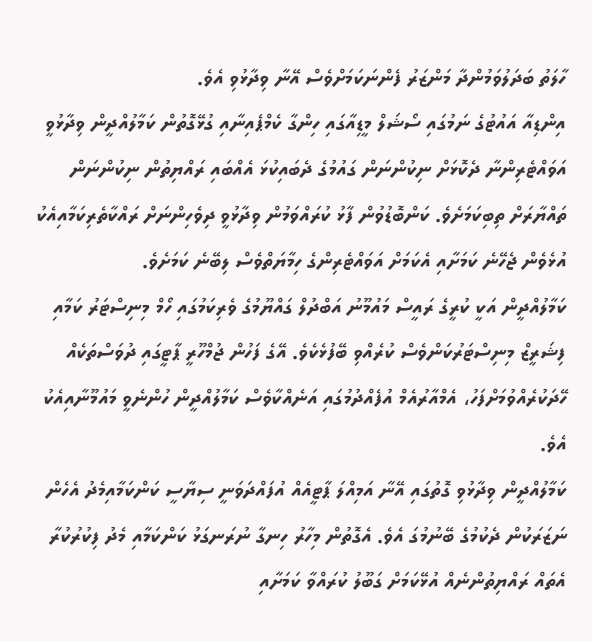ހާލަތު ބަދަލުވަމުންދާ މަންޒަރު ފެންނަކަމަށްވެސް އޭނާ ވިދާޅުވި އެވެ.
އިންޑިއާ އައުޓުގެ ނަމުގައި ސޯޝަލް މީޑިއާގައި ހިންގާ ކެމްޕެއިނާއި ގުޅޭގޮތުން ކަމާލުއްދީން ވިދާޅުވީ އަވައްޓެރިންނާ ދެކޮޅަށް ނިކުންނަން ގައުމުގެ ދެބައިކުޅަ އެއްބައި ރައްޔިތުން ނިކުންނަން ތައްޔާރަށް ތިބިކަމަށެވެ. ކަންބޮޑުވުން ފާޅު ކުރައްވަމުން ވިދާޅުވީ ދިވެހިންނަށް ރައްކާތެރިކަމާއިއެކު އުޅެވެން ޖެހޭނެ ކަމަށާއި އެކަމަށް އަވައްޓެރިންގެ ހިމާޔަތްވެސް ލިބޭނެ ކަމަށެވެ.
ކަމާލުއްދީން އަކީ ކުރީގެ ރައީސް މައުމޫނު އަބްދުލް ގައްޔޫމުގެ ވެރިކަމުގައި ހޯމް މިނިސްޓަރު ކަމާއި ފިޝަރީޒް މިނިސްޓަރުކަންވެސް ކުރެއްވި ބޭފުޅެކެވެ. އޭގެ ފަހުން ޖުމްހޫރީ ޕާޓީގައި ދުވަސްތަކެއް ހޭދަކުރެއްވުމަށްފަހު، އެމްއާރުއެމް އުފެއްދުމުގައި އަނެއްކާވެސް ކަމާލުއްދީން ހުންނެވީ މައުމޫނާއިއެކު އެވެ.
ކަމާލުއްދީން ވިދާޅުވި ގޮތުގައި އޭނާ އަމިއްލަ ޕާޓީއެއް އުފައްދަވަނީ ސިޔާސީ ކަންކަމާއިމެދު އެހެން ނަޒަރަކުން ދެކުމުގެ ބޭނުމުގަ އެވެ. އެގޮތުން މިހާރު ހިނގާ ނުރަނގަޅު ކަންކަމާއި މެދު ފިކުރުކުރާ އެތައް ރައްޔިތުންނެއް އުޅޭކަމަށް ގަބޫލު ކުރައްވާ ކަމަށާއި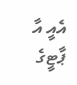އެއީ އާ ޕާޓީގެ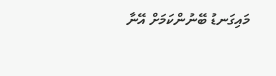މައިގަނޑު ބޭނުންކަމަށް އޭނާ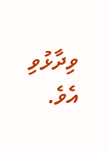ވިދާޅުވި އެވެ.